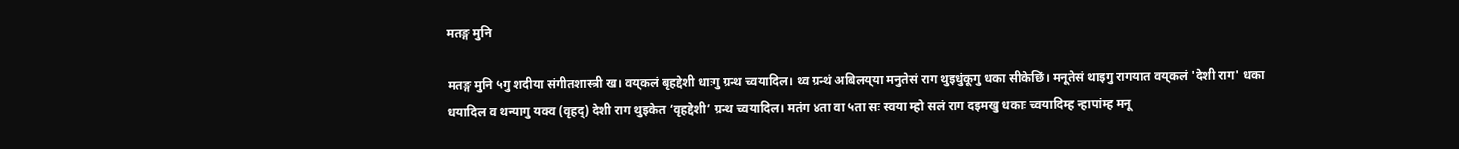मतङ्ग मुनि

मतङ्ग मुनि ५गु शदीया संगीतशास्त्री ख। वय्‌कलं बृहद्देशी धाःगु ग्रन्थ च्वयादिल। थ्व ग्रन्थं अबिलय्‌या मनुतेसं राग थुइधुंकूगु धका सीकेछिं। मनूतेसं थाइगु रागयात वय्‌कलं 'देशी राग' धका धयादिल व थन्यागु यक्व (वृहद्) देशी राग थुइकेत ‘वृहद्देशी’ ग्रन्थ च्वयादिल। मतंग ४ता वा ५ता सः स्वया म्हो सलं राग दइमखु धकाः च्वयादिम्ह न्हापांम्ह मनू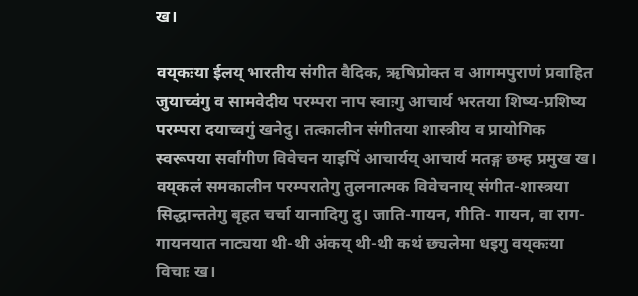ख।

वय्‌कःया ईलय् भारतीय संगीत वैदिक, ऋषिप्रोक्त व आगमपुराणं प्रवाहित जुयाच्वंगु व सामवेदीय परम्परा नाप स्वाःगु आचार्य भरतया शिष्य-प्रशिष्य परम्परा दयाच्वगुं खनेदु। तत्कालीन संगीतया शास्त्रीय व प्रायोगिक स्वरूपया सर्वांगीण विवेचन याइपिं आचार्यय् आचार्य मतङ्ग छम्ह प्रमुख ख। वय्‌कलं समकालीन परम्परातेगु तुलनात्मक विवेचनाय् संगीत-शास्त्रया सिद्धान्ततेगु बृहत चर्चा यानादिगु दु। जाति-गायन, गीति- गायन, वा राग-गायनयात नाट्यया थी-थी अंकय् थी-थी कथं छ्यलेमा धइगु वय्‌कःया विचाः ख।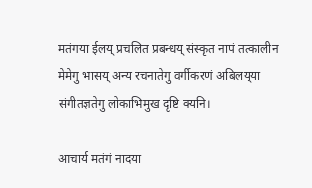मतंगया ईलय् प्रचलित प्रबन्धय् संस्कृत नापं तत्कालीन मेमेगु भासय् अन्य रचनातेगु वर्गीकरणं अबिलय्‌या संगीतज्ञतेगु लोकाभिमुख दृष्टि क्यनि।

आचार्य मतंगं नादया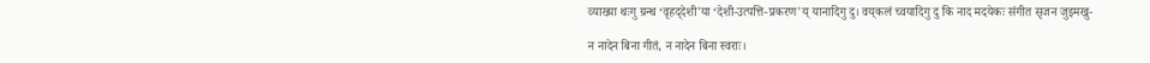व्‍याख्‍या थःगु ग्रन्थ ‘वृहद्‌देशी'या ‘देशी-उत्‍पत्ति-प्रकरण'य् यानादिगु दु। वय्‌कलं च्वयादिगु दु कि नाद मदयेकः संगीत सृजन जुइमखु-

न नादेन बिना गीतं, न नादेन बिना स्‍वराः।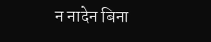न नादेन बिना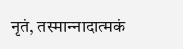नृतं, तस्‍मान्‍नादात्‍मकं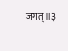जगत्‌॥३